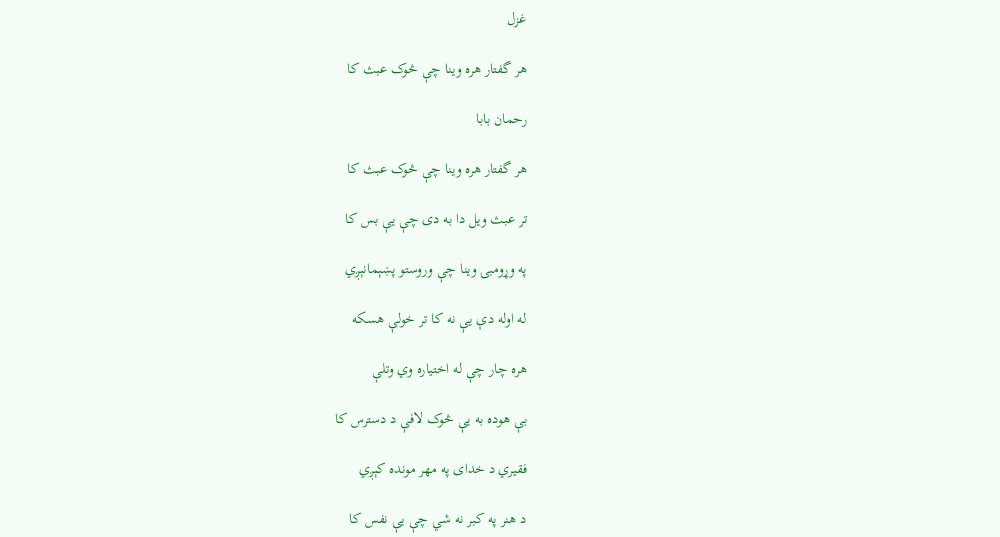غزل

هر گفتار هره وينا چې څوک عبث کا

رحمان بابا

هر گفتار هره وينا چې څوک عبث کا

تر عبث ويل دا به دی چې يې بس کا

په وړومبۍ وينا چې وروستو پښېمانېږي

له اوله دې يې نه کا تر خولې هسکه

هره چار چې له اختياره وي وتلې

بې هوده به يې څوک لافې د دسترس کا

فقيري د خدای په مهر مونده کېږي

د هنر په کبر نه شي چې يې نفس کا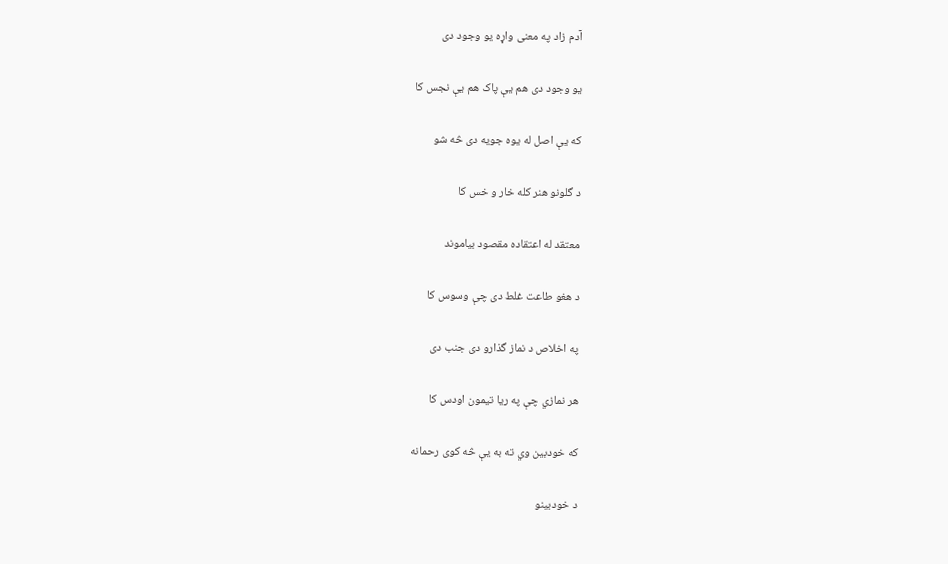آدم زاد په معنی واړه يو وجود دی

يو وجود دی هم يې پاک هم يې نجس کا

که يې اصل له يوه جويه دی څه شو

د گلونو هنر کله خار و خس کا

معتقد له اعتقاده مقصود بياموند

د هغو طاعت غلط دی چې وسوس کا

په اخلاص د نماز گذارو دی جنب دی

هر نمازي چې په ريا تيمون اودس کا

که خودبين وي ته به يې څه کوی رحمانه

د خودبينو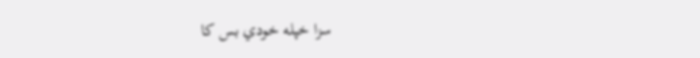سزا خپله خودي بس کا